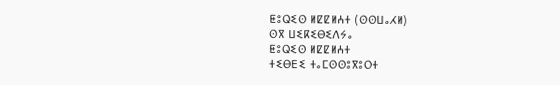ⵟⵓⵕⵉⵙ ⵍⵇⵇⵍⵄⵜ (ⵙⵙⵡⴰⵃⵍ)
ⵙⴳ ⵡⵉⴽⵉⴱⵉⴷⵢⴰ
ⵟⵓⵕⵉⵙ ⵍⵇⵇⵍⵄⵜ
ⵜⵉⴱⴹⵉ ⵜⴰⵎⵙⵙⵓⴳⵓⵔⵜ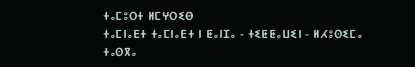ⵜⴰⵎⵓⵔⵜ ⵍⵎⵖⵔⵉⴱ
ⵜⴰⵎⵏⴰⴹⵜ ⵜⴰⵎⵏⴰⴹⵜ ⵏ ⵟⴰⵏⵊⴰ - ⵜⵉⵟⵟⴰⵡⵉⵏ - ⵍⵃⵓⵙⵉⵎⴰ
ⵜⴰⵙⴳⴰ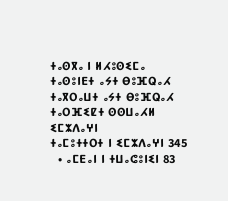ⵜⴰⵙⴳⴰ ⵏ ⵍⵃⵓⵙⵉⵎⴰ
ⵜⴰⵙⵓⵏⴹⵜ ⴰⵢⵜ ⴱⵓⴼⵕⴰⵃ
ⵜⴰⴳⵔⴰⵡⵜ ⴰⵢⵜ ⴱⵓⴼⵕⴰⵃ
ⵜⴰⵔⴼⵉⵇⵜ ⵙⵙⵡⴰⵃⵍ
ⵉⵎⵣⴷⴰⵖⵏ
ⵜⴰⵎⵓⵜⵜⵔⵜ ⵏ ⵉⵎⵣⴷⴰⵖⵏ 345
  • ⴰⵎⴹⴰⵏ ⵏ ⵜⵡⴰⵛⵓⵏⵉⵏ 83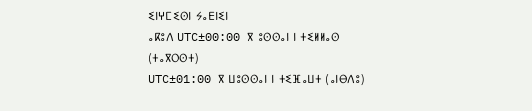ⵉⵏⵖⵎⵉⵙⵏ ⵢⴰⴹⵏⵉⵏ
ⴰⴽⵓⴷ UTC±00:00 ⴳ ⵓⵙⵙⴰⵏ ⵏ ⵜⵉⵍⵍⴰⵙ (ⵜⴰⴳⵔⵙⵜ)
UTC±01:00 ⴳ ⵡⵓⵙⵙⴰⵏ ⵏ ⵜⵉⴼⴰⵡⵜ (ⴰⵏⴱⴷⵓ)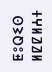ⵟⵓⵕⵉⵙ ⵍⵇⵇⵍⵄⵜ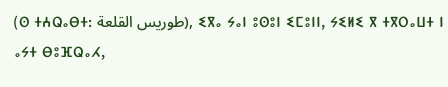(ⵙ ⵜⵄⵕⴰⴱⵜ: طوريس القلعة), ⵉⴳⴰ ⵢⴰⵏ ⵓⵙⵓⵏ ⵉⵎⵓⵏⵏ, ⵢⵉⵍⵉ ⴳ ⵜⴳⵔⴰⵡⵜ ⵏ ⴰⵢⵜ ⴱⵓⴼⵕⴰⵃ,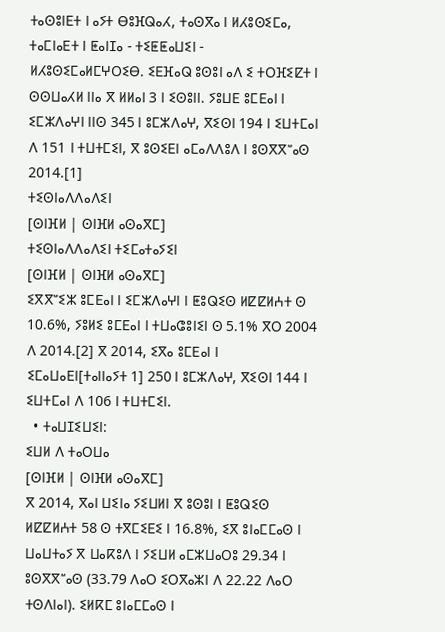ⵜⴰⵙⵓⵏⴹⵜ ⵏ ⴰⵢⵜ ⴱⵓⴼⵕⴰⵃ, ⵜⴰⵙⴳⴰ ⵏ ⵍⵃⵓⵙⵉⵎⴰ, ⵜⴰⵎⵏⴰⴹⵜ ⵏ ⵟⴰⵏⵊⴰ - ⵜⵉⵟⵟⴰⵡⵉⵏ - ⵍⵃⵓⵙⵉⵎⴰⵍⵎⵖⵔⵉⴱ. ⵉⴹⴼⴰⵕ ⵓⵙⵓⵏ ⴰⴷ ⵉ ⵜⵔⴼⵉⵇⵜ ⵏ ⵙⵙⵡⴰⵃⵍ ⵏⵏⴰ ⴳ ⵍⵍⴰⵏ 3 ⵏ ⵉⵙⵓⵏⵏ. ⵢⵓⵡⴹ ⵓⵎⴹⴰⵏ ⵏ ⵉⵎⵣⴷⴰⵖⵏ ⵏⵏⵙ 345 ⵏ ⵓⵎⵣⴷⴰⵖ, ⴳⵉⵙⵏ 194 ⵏ ⵉⵡⵜⵎⴰⵏ ⴷ 151 ⵏ ⵜⵡⵜⵎⵉⵏ, ⴳ ⵓⵙⵉⴹⵏ ⴰⵎⴰⴷⴷⵓⴷ ⵏ ⵓⵙⴳⴳⵯⴰⵙ 2014.[1]
ⵜⵉⵙⵏⴰⴷⴷⴰⴷⵉⵏ
[ⵙⵏⴼⵍ | ⵙⵏⴼⵍ ⴰⵙⴰⴳⵎ]
ⵜⵉⵙⵏⴰⴷⴷⴰⴷⵉⵏ ⵜⵉⵎⴰⵜⴰⵢⵉⵏ
[ⵙⵏⴼⵍ | ⵙⵏⴼⵍ ⴰⵙⴰⴳⵎ]
ⵉⴳⴳⵯⵉⵣ ⵓⵎⴹⴰⵏ ⵏ ⵉⵎⵣⴷⴰⵖⵏ ⵏ ⵟⵓⵕⵉⵙ ⵍⵇⵇⵍⵄⵜ ⵙ 10.6%, ⵢⵓⵍⵉ ⵓⵎⴹⴰⵏ ⵏ ⵜⵡⴰⵛⵓⵏⵉⵏ ⵙ 5.1% ⴳⵔ 2004 ⴷ 2014.[2] ⴳ 2014, ⵉⴳⴰ ⵓⵎⴹⴰⵏ ⵏ ⵉⵎⴰⵡⴰⴹⵏ[ⵜⴰⵏⵏⴰⵢⵜ 1] 250 ⵏ ⵓⵎⵣⴷⴰⵖ, ⴳⵉⵙⵏ 144 ⵏ ⵉⵡⵜⵎⴰⵏ ⴷ 106 ⵏ ⵜⵡⵜⵎⵉⵏ.
  • ⵜⴰⵡⵊⵉⵡⵉⵏ:
ⵉⵡⵍ ⴷ ⵜⴰⵔⵡⴰ
[ⵙⵏⴼⵍ | ⵙⵏⴼⵍ ⴰⵙⴰⴳⵎ]
ⴳ 2014, ⴳⴰⵏ ⵡⵉⵏⴰ ⵢⵉⵡⵍⵏ ⴳ ⵓⵙⵓⵏ ⵏ ⵟⵓⵕⵉⵙ ⵍⵇⵇⵍⵄⵜ 58 ⵙ ⵜⴳⵎⵉⴹⵉ ⵏ 16.8%, ⵉⴳ ⵓⵏⴰⵎⵎⴰⵙ ⵏ ⵡⴰⵡⵜⴰⵢ ⴳ ⵡⴰⴽⵓⴷ ⵏ ⵢⵉⵡⵍ ⴰⵎⵣⵡⴰⵔⵓ 29.34 ⵏ ⵓⵙⴳⴳⵯⴰⵙ (33.79 ⴷⴰⵔ ⵉⵔⴳⴰⵣⵏ ⴷ 22.22 ⴷⴰⵔ ⵜⵙⴷⵏⴰⵏ). ⵉⵍⴽⵎ ⵓⵏⴰⵎⵎⴰⵙ ⵏ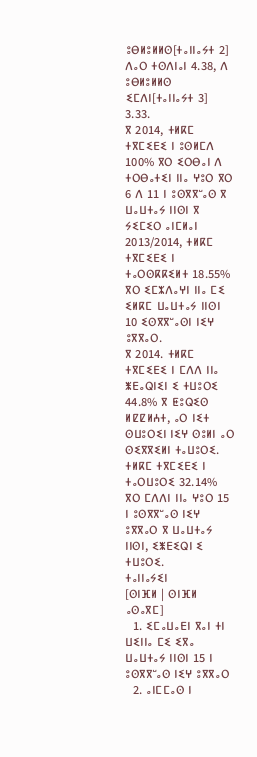ⵓⴱⵍⵓⵍⵍⵙ[ⵜⴰⵏⵏⴰⵢⵜ 2] ⴷⴰⵔ ⵜⵙⴷⵏⴰⵏ 4.38, ⴷ ⵓⴱⵍⵓⵍⵍⵙ ⵉⵎⴷⵏ[ⵜⴰⵏⵏⴰⵢⵜ 3] 3.33.
ⴳ 2014, ⵜⵍⴽⵎ ⵜⴳⵎⵉⴹⵉ ⵏ ⵓⵙⵍⵎⴷ 100% ⴳⵔ ⵉⵔⴱⴰⵏ ⴷ ⵜⵔⴱⴰⵜⵉⵏ ⵏⵏⴰ ⵖⵓⵔ ⴳⵔ 6 ⴷ 11 ⵏ ⵓⵙⴳⴳⵯⴰⵙ ⴳ ⵡⴰⵡⵜⴰⵢ ⵏⵏⵙⵏ ⴳ ⵢⵉⵎⵉⵔ ⴰⵏⵎⵍⴰⵏ 2013/2014, ⵜⵍⴽⵎ ⵜⴳⵎⵉⴹⵉ ⵏ ⵜⴰⵔⵙⴽⴽⵉⵍⵜ 18.55% ⴳⵔ ⵉⵎⵣⴷⴰⵖⵏ ⵏⵏⴰ ⵎⵉ ⵉⵍⴽⵎ ⵡⴰⵡⵜⴰⵢ ⵏⵏⵙⵏ 10 ⵉⵙⴳⴳⵯⴰⵙⵏ ⵏⵉⵖ ⵓⴳⴳⴰⵔ.
ⴳ 2014. ⵜⵍⴽⵎ ⵜⴳⵎⵉⴹⵉ ⵏ ⵎⴷⴷ ⵏⵏⴰ ⵥⴹⴰⵕⵏⵉⵏ ⵉ ⵜⵡⵓⵔⵉ 44.8% ⴳ ⵟⵓⵕⵉⵙ ⵍⵇⵇⵍⵄⵜ, ⴰⵔ ⵏⵉⵜ ⵙⵡⵓⵔⵉⵏ ⵏⵉⵖ ⵙⵓⵍⵏ ⴰⵔ ⵙⵉⴳⴳⵉⵍⵏ ⵜⴰⵡⵓⵔⵉ. ⵜⵍⴽⵎ ⵜⴳⵎⵉⴹⵉ ⵏ ⵜⴰⵔⵡⵓⵔⵉ 32.14% ⴳⵔ ⵎⴷⴷⵏ ⵏⵏⴰ ⵖⵓⵔ 15 ⵏ ⵓⵙⴳⴳⵯⴰⵙ ⵏⵉⵖ ⵓⴳⴳⴰⵔ ⴳ ⵡⴰⵡⵜⴰⵢ ⵏⵏⵙⵏ, ⵉⵥⴹⵉⵕⵏ ⵉ ⵜⵡⵓⵔⵉ.
ⵜⴰⵏⵏⴰⵢⵉⵏ
[ⵙⵏⴼⵍ | ⵙⵏⴼⵍ ⴰⵙⴰⴳⵎ]
  1. ⵉⵎⴰⵡⴰⴹⵏ ⴳⴰⵏ ⵜⵏ ⵡⵉⵏⵏⴰ ⵎⵉ ⵉⴳⴰ ⵡⴰⵡⵜⴰⵢ ⵏⵏⵙⵏ 15 ⵏ ⵓⵙⴳⴳⵯⴰⵙ ⵏⵉⵖ ⵓⴳⴳⴰⵔ
  2. ⴰⵏⵎⵎⴰⵙ ⵏ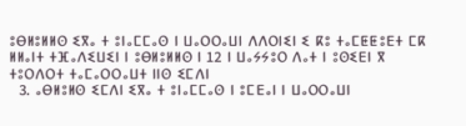ⵓⴱⵍⵓⵍⵍⵙ ⵉⴳⴰ ⵜ ⵓⵏⴰⵎⵎⴰⵙ ⵏ ⵡⴰⵔⵔⴰⵡⵏ ⴷⴷⵔⵏⵉⵏ ⵉ ⴽⵓ ⵜⴰⵎⵟⵟⵓⴹⵜ ⵎⴽ ⵍⵍⴰⵏⵜ ⵜⴼⴰⴷⵉⵡⵉⵏ ⵏ ⵓⴱⵍⵓⵍⵍⵙ ⵏ 12 ⵏ ⵡⴰⵢⵢⵓⵔ ⴷⴰⵜ ⵏ ⵓⵙⵉⴹⵏ ⴳ ⵜⵓⵔⴷⵔⵜ ⵜⴰⵎⴰⵔⵔⴰⵡⵜ ⵏⵏⵙ ⵉⵎⴷⵏ
  3. ⴰⴱⵍⵓⵍⵙ ⵉⵎⴷⵏ ⵉⴳⴰ ⵜ ⵓⵏⴰⵎⵎⴰⵙ ⵏ ⵓⵎⴹⴰⵏ ⵏ ⵡⴰⵔⵔⴰⵡⵏ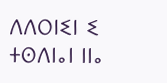ⴷⴷⵔⵏⵉⵏ ⵉ ⵜⵙⴷⵏⴰⵏ ⵏⵏⴰ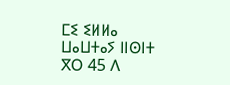ⵎⵉ ⵉⵍⵍⴰ ⵡⴰⵡⵜⴰⵢ ⵏⵏⵙⵏⵜ ⴳⵔ 45 ⴷ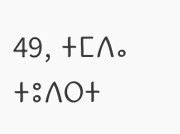49, ⵜⵎⴷⴰ ⵜⵓⴷⵔⵜ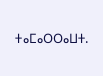ⵜⴰⵎⴰⵔⵔⴰⵡⵜ.